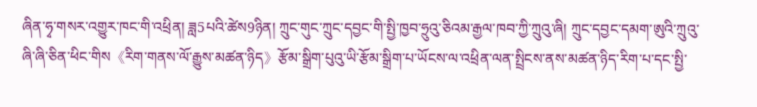ཞིན་ཧྭ་གསར་འགྱུར་ཁང་གི་འཕྲིན། ཟླ5པའི་ཚེས9ཉིན། ཀྲུང་གུང་ཀྲུང་དབྱང་གི་སྤྱི་ཁྱབ་ཧྲུའུ་ཅིའམ་རྒྱལ་ཁབ་ཀྱི་ཀྲུའུ་ཞི། ཀྲུང་དབྱང་དམག་ཨུའི་ཀྲུའུ་ཞི་ཞི་ཅིན་ཕིང་གིས《རིག་གནས་ལོ་རྒྱུས་མཚན་ཉིད》རྩོམ་སྒྲིག་པུའུ་ཡི་རྩོམ་སྒྲིག་པ་ཡོངས་ལ་འཕྲིན་ལན་སྤྲིངས་ནས་མཚན་ཉིད་རིག་པ་དང་སྤྱི་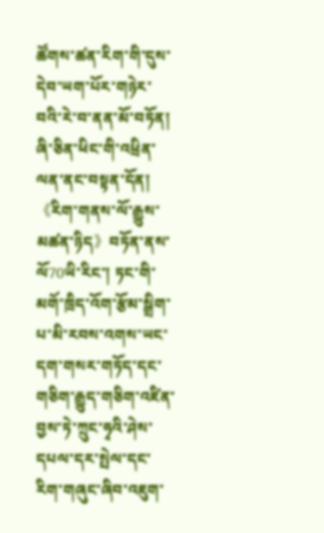ཚོགས་ཚན་རིག་གི་དུས་དེབ་ཡག་པོར་གཉེར་བའི་རེ་བ་ནན་མོ་བཏོན།
ཞི་ཅིན་ཕིང་གི་འཕྲིན་ལན་ནང་བསྟན་དོན། 《རིག་གནས་ལོ་རྒྱུས་མཚན་ཉིད》བཏོན་ནས་ལོ70ཡི་རིང་། ཏང་གི་མགོ་ཁྲིད་འོག་རྩོམ་སྒྲིག་པ་མི་རབས་འགས་ཡང་དག་གསར་གཏོད་དང་གཅིག་རྒྱུད་གཅིག་འཛིན་བྱས་ཏེ་ཀྲུང་ཧྭའི་ཤེས་དཔལ་དར་སྤེལ་དང་རིག་གཞུང་ཞིབ་འཇུག་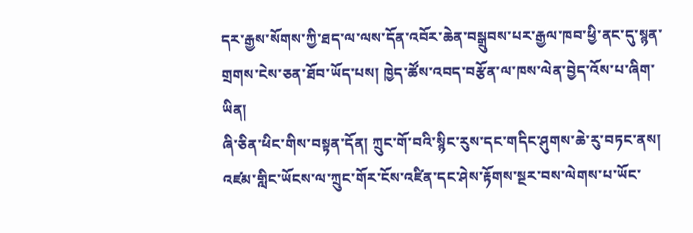དར་རྒྱས་སོགས་ཀྱི་ཐད་ལ་ལས་དོན་འབོར་ཆེན་བསྒྲུབས་པར་རྒྱལ་ཁབ་ཕྱི་ནང་དུ་སྙན་གྲགས་ངེས་ཅན་ཐོབ་ཡོད་པས། ཁྱེད་ཚོས་འབད་བརྩོན་ལ་ཁས་ལེན་བྱེད་འོས་པ་ཞིག་ཡིན།
ཞི་ཅིན་ཕིང་གིས་བསྟན་དོན། ཀྲུང་གོ་བའི་སྙིང་རུས་དང་གདིང་ཤུགས་ཆེ་རུ་བཏང་ནས། འཛམ་གླིང་ཡོངས་ལ་ཀྲུང་གོར་ངོས་འཛིན་དང་ཤེས་རྟོགས་སྔར་བས་ལེགས་པ་ཡོང་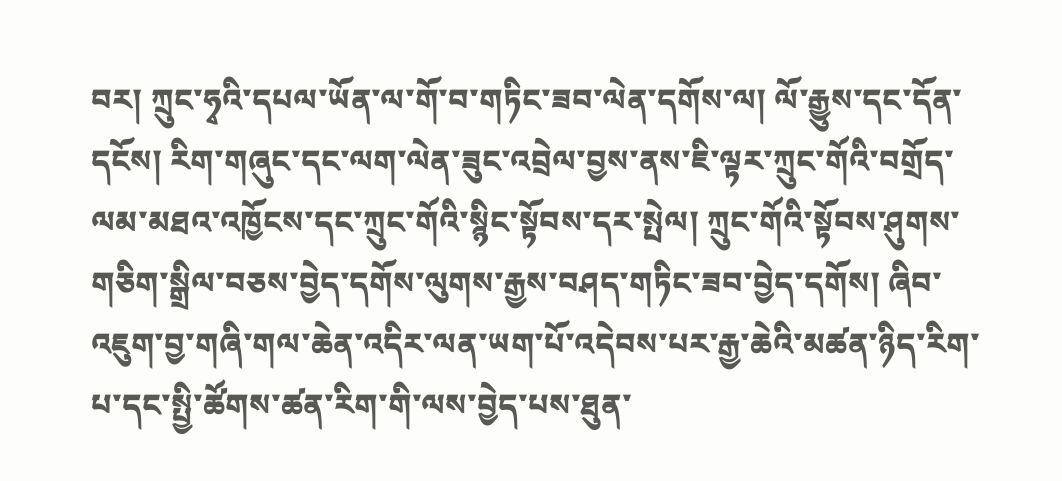བར། ཀྲུང་ཧྭའི་དཔལ་ཡོན་ལ་གོ་བ་གཏིང་ཟབ་ལེན་དགོས་ལ། ལོ་རྒྱུས་དང་དོན་དངོས། རིག་གཞུང་དང་ལག་ལེན་ཟུང་འབྲེལ་བྱས་ནས་ཇི་ལྟར་ཀྲུང་གོའི་བགྲོད་ལམ་མཐའ་འཁྱོངས་དང་ཀྲུང་གོའི་སྙིང་སྟོབས་དར་སྤེལ། ཀྲུང་གོའི་སྟོབས་ཤུགས་གཅིག་སྒྲིལ་བཅས་བྱེད་དགོས་ལུགས་རྒྱས་བཤད་གཏིང་ཟབ་བྱེད་དགོས། ཞིབ་འཇུག་བྱ་གཞི་གལ་ཆེན་འདིར་ལན་ཡག་པོ་འདེབས་པར་རྒྱ་ཆེའི་མཚན་ཉིད་རིག་པ་དང་སྤྱི་ཚོགས་ཚན་རིག་གི་ལས་བྱེད་པས་ཐུན་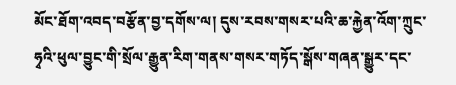མོང་ཐོག་འབད་བརྩོན་བྱ་དགོས་ལ། དུས་རབས་གསར་པའི་ཆ་རྐྱེན་འོག་ཀྲུང་ཧྭའི་ཕུལ་བྱུང་གི་སྲོལ་རྒྱུན་རིག་གནས་གསར་གཏོད་སྒོས་གཞན་སྒྱུར་དང་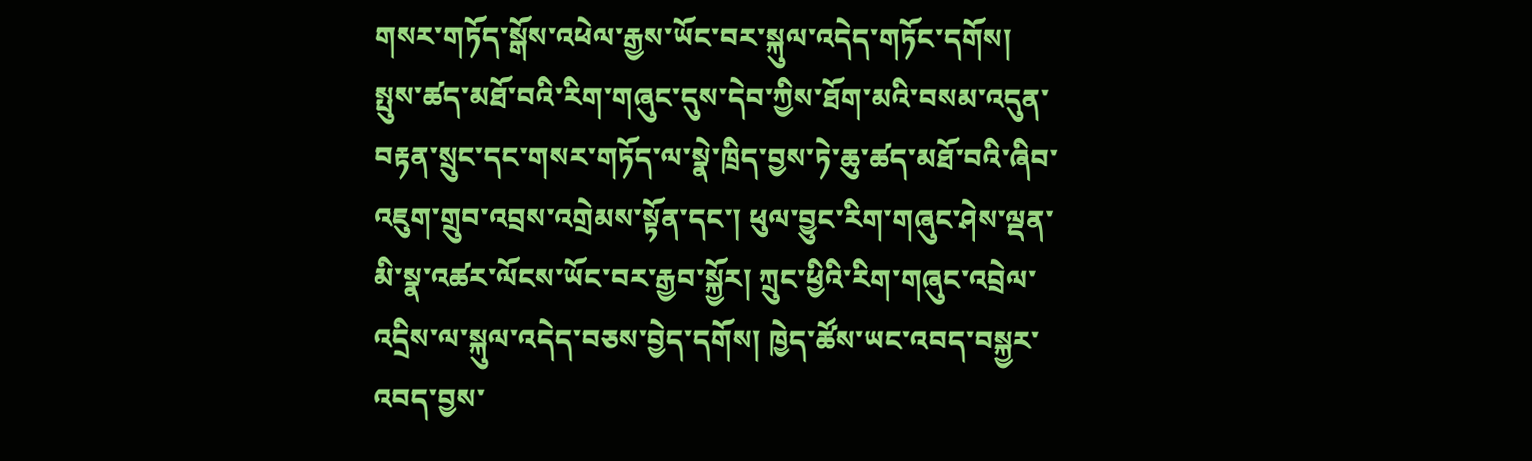གསར་གཏོད་སྒོས་འཕེལ་རྒྱས་ཡོང་བར་སྐུལ་འདེད་གཏོང་དགོས། སྤུས་ཚད་མཐོ་བའི་རིག་གཞུང་དུས་དེབ་ཀྱིས་ཐོག་མའི་བསམ་འདུན་བརྟན་སྲུང་དང་གསར་གཏོད་ལ་སྣེ་ཁྲིད་བྱས་ཏེ་ཆུ་ཚད་མཐོ་བའི་ཞིབ་འཇུག་གྲུབ་འབྲས་འགྲེམས་སྟོན་དང་། ཕུལ་བྱུང་རིག་གཞུང་ཤེས་ལྡན་མི་སྣ་འཚར་ལོངས་ཡོང་བར་རྒྱབ་སྐྱོར། ཀྲུང་ཕྱིའི་རིག་གཞུང་འབྲེལ་འདྲིས་ལ་སྐུལ་འདེད་བཅས་བྱེད་དགོས། ཁྱེད་ཚོས་ཡང་འབད་བསྐྱར་འབད་བྱས་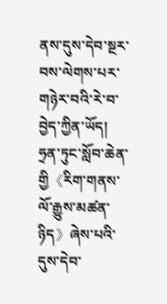ནས་དུས་དེབ་སྔར་བས་ལེགས་པར་གཉེར་བའི་རེ་བ་བྱེད་ཀྱིན་ཡོད།
ཧྲན་ཏུང་སློབ་ཆེན་གྱི《རིག་གནས་ལོ་རྒྱུས་མཚན་ཉིད》ཞེས་པའི་དུས་དེབ་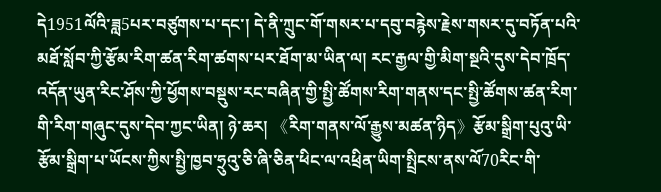དེ1951ལོའི་ཟླ5པར་བཙུགས་པ་དང་། དེ་ནི་ཀྲུང་གོ་གསར་པ་དབུ་བརྙེས་རྗེས་གསར་དུ་བཏོན་པའི་མཐོ་སློབ་ཀྱི་རྩོམ་རིག་ཚན་རིག་ཚགས་པར་ཐོག་མ་ཡིན་ལ། རང་རྒྱལ་གྱི་མིག་སྔའི་དུས་དེབ་ཁྲོད་འདོན་ཡུན་རིང་ཤོས་ཀྱི་ཕྱོགས་བསྡུས་རང་བཞིན་གྱི་སྤྱི་ཚོགས་རིག་གནས་དང་སྤྱི་ཚོགས་ཚན་རིག་གི་རིག་གཞུང་དུས་དེབ་ཀྱང་ཡིན། ཉེ་ཆར། 《རིག་གནས་ལོ་རྒྱུས་མཚན་ཉིད》རྩོམ་སྒྲིག་པུའུ་ཡི་རྩོམ་སྒྲིག་པ་ཡོངས་ཀྱིས་སྤྱི་ཁྱབ་ཧྲུའུ་ཅི་ཞི་ཅིན་ཕིང་ལ་འཕྲིན་ཡིག་སྤྲིངས་ནས་ལོ70རིང་གི་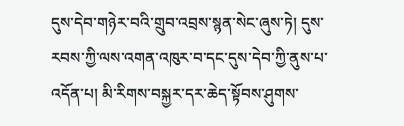དུས་དེབ་གཉེར་བའི་གྲུབ་འབྲས་སྙན་སེང་ཞུས་ཏེ། དུས་རབས་ཀྱི་ལས་འགན་འཁུར་བ་དང་དུས་དེབ་ཀྱི་ནུས་པ་འདོན་པ། མི་རིགས་བསྐྱར་དར་ཆེད་སྟོབས་ཤུགས་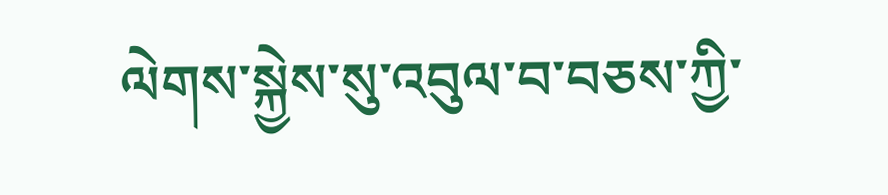ལེགས་སྐྱེས་སུ་འབུལ་བ་བཅས་ཀྱི་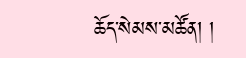ཆོད་སེམས་མཚོན། །